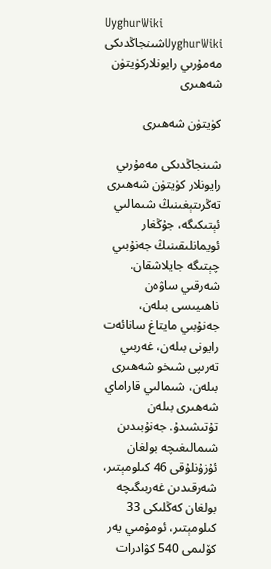UyghurWiki
UyghurWikiشىنجاڭدىكى مەمۇرىي رايونلاركۈيتۈن شەھىرى

كۈيتۈن شەھىرى

شىنجاڭدىكى مەمۇرىي رايونلار كۈيتۈن شەھىرى تەڭرىتېغىنىڭ شىمالىي ئېتىكىگە، جۇڭغار ئويمانلىقىنىڭ جەنۇبىي چېتىگە جايلاشقان. شەرقىي ساۋەن ناھىيىسى بىلەن، جەنۇبىي مايتاغ سانائەت رايونى بىلەن، غەربىي تەرىپى شىخو شەھىرى بىلەن، شىمالىي قاراماي شەھىرى بىلەن تۇتىشىدۇ. جەنۇبىدىن شىمالىغىچە بولغان ئۇزۇنلۇقى 46 كىلومېتىر، شەرقىدىن غەربىگىچە بولغان كەڭلىكى 33 كىلومېتىر، ئومۇمىي يەر كۆلىمى 540 كۋادرات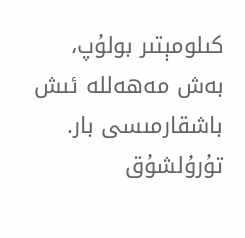كىلومېتىر بولۇپ، بەش مەھەللە ئىش باشقارمىسى بار. تۇرۇلشۇق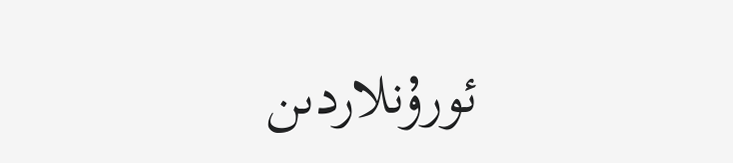ئورۇنلاردىن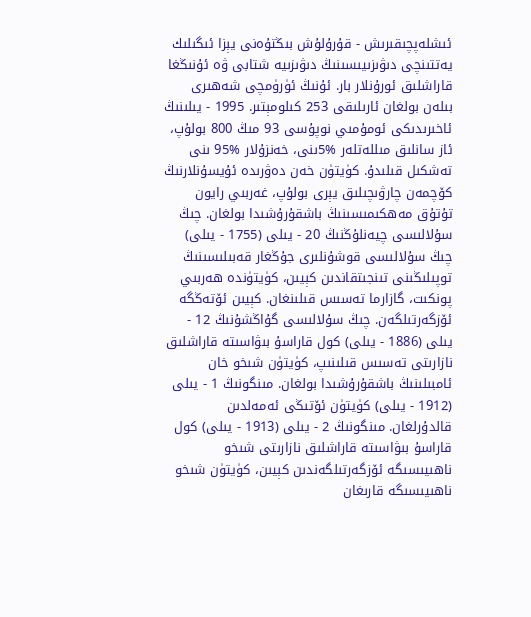ئىشلەپچىقىرىش - قۇرۇلۇش بىڭتۇەنى يېزا ئىگىلىك يەتتىنچى دىۋىزىيىسىنىڭ دىۋىزىيە شتابى ۋە ئۇنىڭغا قاراشلىق ئورۇنلار بار. ئۇنىڭ ئۈرۈمچى شەھىرى بىلەن بولغان ئارىلىقى 253 كىلومېتىر. 1995 - يىلىنىڭ ئاخىرىدىكى ئومۇمىي نوپۇسى 93 مىڭ 800 بولۇپ، ئاز سانلىق مىللەتلەر %5ىنى، خەنزۇلار %95 ىنى تەشكىل قىلىدۇ. كۈيتۈن خەن دەۋرىدە ئۇيسۇنلارنىڭ كۆچمەن چارۋىچىلىق يېرى بولۇپ، غەربىي رايون تۇتۇق مەھكىمىسىنىڭ باشقۇرۇشىدا بولغان. چىڭ سۇلالىسى چيەنلۇڭنىڭ 20 - يىلى (1755 - يىلى) چىڭ سۇلالىسى قوشۇنلىرى جۇڭغار قەبىلىسىنىڭ توپىلىڭىنى تىنجىتقاندىن كېيىن، كۈيتۈندە ھەربىي پونكىت، گازارما تەسىس قىلىنغان. كېيىن ئۆتەڭگە ئۆزگەرتىلگەن. چىڭ سۇلالىسى گۇاڭشۇنىڭ 12 - يىلى (1886 - يىلى) كول قاراسۇ بىۋاسىتە قاراشلىق نازارىتى تەسىس قىلىنىپ، كۈيتۈن شىخو خان ئامبىلىنىڭ باشقۇرۇشىدا بولغان. مىنگونىڭ 1 - يىلى (1912 - يىلى) كۈيتۈن ئۆتىڭى ئەمەلدىن قالدۇرلغان. مىنگونىڭ 2 - يىلى (1913 - يىلى) كول قاراسۇ بىۋاسىتە قاراشلىق نازارىتى شىخو ناھىيىسىگە ئۆزگەرتىلگەندىن كېيىن، كۈيتۈن شىخو ناھىيىسىگە قارىغان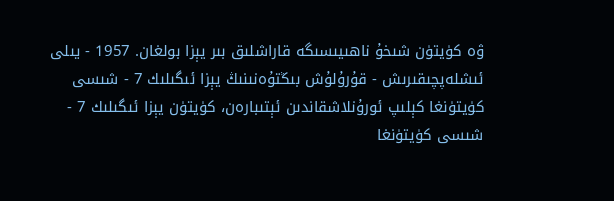ۋە كۈيتۈن شىخۇ ناھىيىسىگە قاراشلىق بىر يېزا بولغان. 1957 - يىلى ئىشلەپچىقىرىش - قۇرۇلۇش بىڭتۇەنىنىڭ يېزا ئىگىلىك 7 - شىسى كۈيتۈنغا كېلىپ ئورۇنلاشقاندىن ئېتىبارەن، كۈيتۈن يېزا ئىگىلىك 7 - شىسى كۈيتۈنغا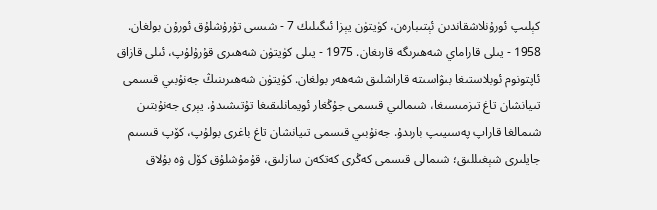كېلىپ ئورۇنلاشقاندىن ئېتىبارەن، كۈيتۈن يېزا ئىگىلىك 7 - شىسى تۇرۇشلۇق ئورۇن بولغان. 1958 - يىلى قاراماي شەھىرىگە قارىغان. 1975 - يىلى كۈيتۈن شەھىرى قۇرۇلۇپ، ئىلى قازاق ئاپتونوم ئوبلاستىغا بىۋاسىتە قاراشلىق شەھەر بولغان. كۈيتۈن شەھىرىنىڭ جەنۇبىي قىسمى تىيانشان تاغ تىزمىسىغا، شىمالىي قىسمى جۇڭغار ئويمانلىقىغا تۇتىشىدۇ. يېرى جەنۇبتىن شىمالغا قاراپ پەسىيىپ بارىدۇ. جەنۇبىي قىسمى تىيانشان تاغ باغرى بولۇپ، كۆپ قىسىم جايلىرى شېغىللىق؛ شىمالى قىسمى كەڭرى كەتكەن سازلىق، قۇمۇشلۇق كۆل ۋە بۇلاق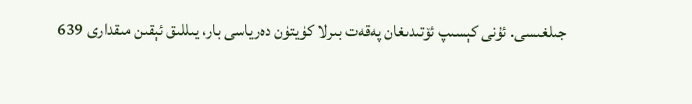جىلغىسى. ئۇنى كېسىپ ئۆتىدىغان پەقەت بىرلا كۈيتۈن دەرياسى بار، يىللىق ئېقىن مىقدارى 639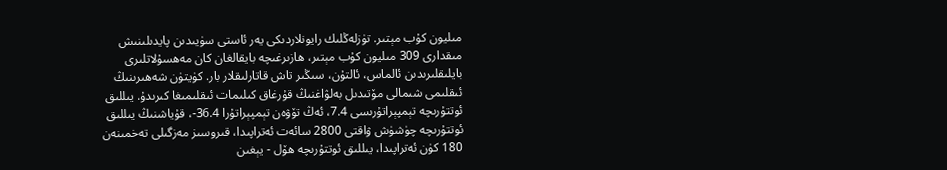مىليون كۇب مېتىر. تۈزلەڭلىك رايونلاردىكى يەر ئاستى سۈيىدىن پايدىلىنىش مىقدارى 309 مىليون كۇب مېتىر، ھازىرغىچە بايقالغان كان مەھسۇلاتلىرى بايلىقلىرىدىن ئالماس، ئالتۇن، سىڭىر تاش قاتارلىقلار بار. كۈيتۈن شەھىرىنىڭ ئىقلىمى شىمالى مۆتىدىل بەلۋاغنىڭ قۇرغاق كىلىمات ئىقلىمىغا كىرىدۇ. يىللىق ئوتتۇرىچە تېمپېراتۇرىسى 7.4، ئەڭ تۆۋەن تېمپېراتۇرا 36.4-، قۇياشنىڭ يىللىق ئوتتۇرىچە چۈشۈش ۋاقتى 2800 سائەت ئەتراپىدا، قىروسىز مەزگىلى تەخمىنەن 180 كۈن ئەتراپىدا، يىللىق ئوتتۇرىچە ھۆل - يېغىن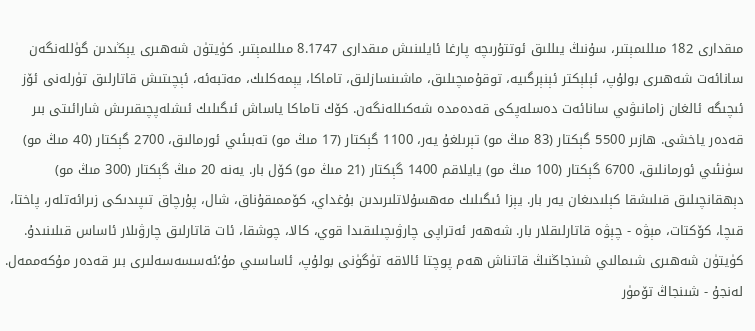مىقدارى 182 مىللىمېتىر، سۇنىڭ يىللىق ئوتتۇرىچە پارغا ئايلىنىش مىقدارى 8.1747 مىللىمېتىر. كۈيتۈن شەھىرى يېڭىدىن گۈللەنگەن سانائەت شەھىرى بولۇپ، ئېلېكتر ئېنېرگىيە، توقۇمىچىلىق، ماشىنسازلىق، تاماكا، يېمەكلىك، مەتبەئە، ئېچىتىش قاتارلىق تۈرلەنى ئۆز ئىچىگە ئالغان زامانىۋىي سانائەت دەسلەپكى قەدەمدە شەكىللەنگەن. كۆك تاماكا ياساش ئىگىلىك ئىشلەپچىقىرىش شارائىتى بىر قەدەر ياخشى. ھازىر 5500 گېكتار (83 مىڭ مو) تېرىلغۇ يەر، 1100 گېكتار (17 مىڭ مو) تەبىئىي ئورمالىق، 2700 گېكتار (40 مىڭ مو) سۈنئىي ئورمانلىق، 6700 گېكتار (100 مىڭ مو) يايلاقم 1400 گېكتار (21 مىڭ مو) كۆل بار. يەنە 20 مىڭ گېكتار (300 مىڭ مو) دېھقانچىلىق قىلىشقا كېلىدىغان يەر بار. يېزا ئىگىلىك مەھسۇلاتلىرىدىن بۇغداي، كۆممىقۇناق، شال، پۇرچاق تىپىدىكى زىرائەتلەر، پاختا، قىچا، كۆكتات، مېۋە - چېۋە قاتارلىقلار بار. شەھەر ئەتراپى چارۋىچىلىقىدا قوي، كالا، چوشقا، ئات قاتارلىق چارۋىلار ئاساس قىلىنىدۇ. كۈيتۈن شەھىرى شىمالىي شىنجاڭنىڭ قاتناش ھەم پوچتا ئالاقە تۈگۈنى بولۇپ، ئاساسىي مۇ؛ئەسسەسەلىرى بىر قەدەر مۇكەممەل. لەنجۇ - شىنجاڭ تۆمۈر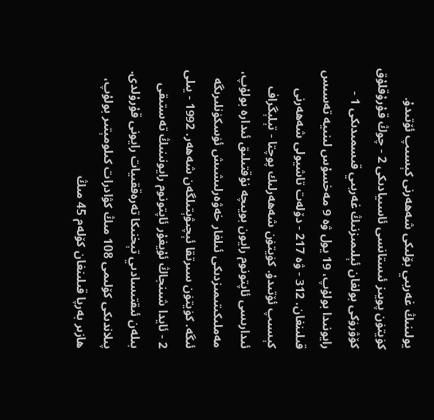يولىنىڭ غەربىي بۆلىكى شەھەرنى كېسىپ ئۆتىدۇ. كۈيتۈن پويىز ئىستانسى ئاسىيادىكى 2 - چوڭ قۇرۇقلۇق كۆۋرۈكى بولغان ئېلىمىزنىڭ غەربىي قىسمىدىكى 1 - رايونىدا بولۇپ، 19 يول ۋە 9 مەخسۇس لىنىيە تەسىس قىلىنغان. 312 - ۋە 217 - دۆلەت تاشيولى شەھەرنى كېسىپ ئۆتىدۇ. كۈيتۈن شەھەرلىك پوچتا - تېلېگراف ئىدارىسى ئاپتونوم رايون بويىچە نۇقتىلىق ئىدارە بولۇپ، مەملىكىتىمىزدىكى ئىلغار خەۋەرلىشىش ئۈسكۈنلىرىگە ئىگە. كۈيتۈن سىرتقا ئېچىۋېتىلگەن شەھەر. 1992 - يىلى 2 - ئايدا شىنجاڭ ئۇيغۇر ئاپتونوم رايونىنىڭ تەستىقى بىلەن ئىقتىسادىي تېخنىكا تەرەققىيات رايونى قۇرۇلدى. پىلاندىكى كۆلىمى 108 مىڭ كۋادرات كىلومېتىر بولۇپ، ھازىر بەرپا قىلىنغان كۆلەم 45 مىڭ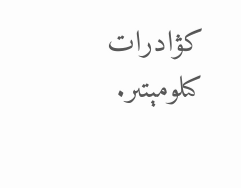كۋادرات كىلومېتىر.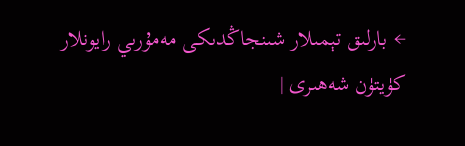← بارلىق تېمىلار شىنجاڭدىكى مەمۇرىي رايونلار
كۈيتۈن شەھىرى |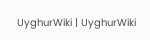UyghurWiki | UyghurWiki